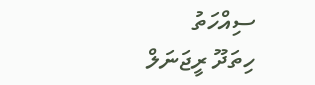ސިއްހަތު
ހިތަދޫ ރީޖަނަލް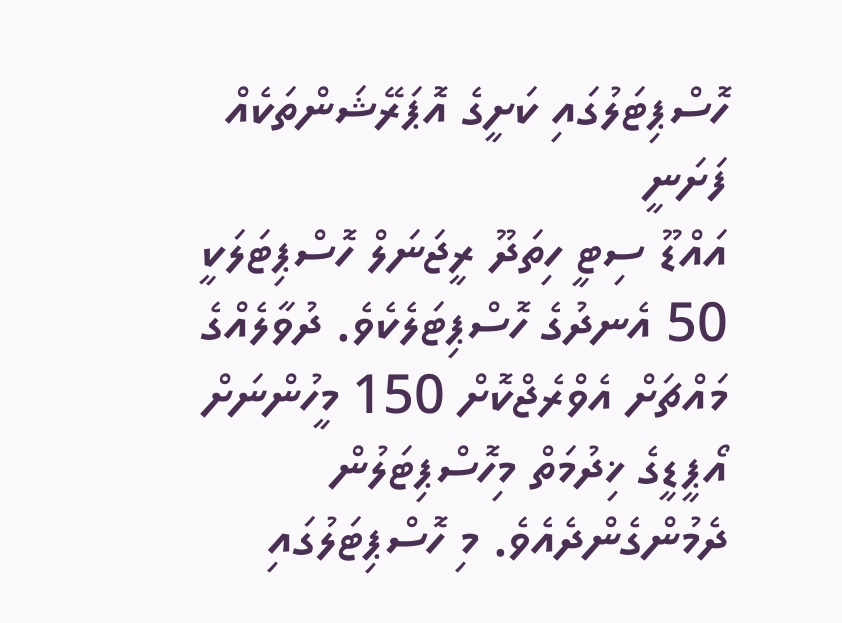ހޮސްޕިޓަލުގައި ކަށީގެ އޮޕަރޭޝަންތަކެއް ފަށަނީ
އައްޑޫ ސިޓީ ހިތަދޫ ރީޖަނަލް ހޮސްޕިޓަލަކީ 50 އެނދުގެ ހޮސްޕިޓަލެކެވެ. ދުވާލެއްގެ މައްޗަށް އެވްރެޖްކޮށް 150 މީހުންނަށް އޯޕީޑީގެ ޚިދުމަތް މިހޮސްޕިޓަލުން ދެމުންގެންދެއެވެ. މި ހޮސްޕިޓަލުގައި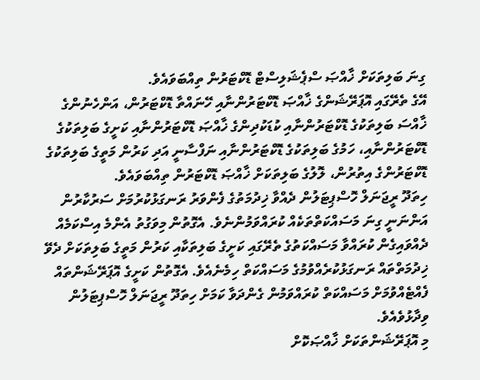ގިނަ ބަލިތަކަށް ޚާއްޞަ ސްޕެޝަލިސްޓް ޑޮކްޓަރުން ތިއްބަވައެވެ.
އޭގެ ތެރޭގައި އޮޕަރޭޝަންގެ ޚާއްޞަ ޑޮކްޓަރުންނާއި ހޭނައްތާ ޑޮކްޓަރުން، އަންހެނުންގެ ޚާއްސަ ބަލިތަކުގެ ޑޮކްޓަރުންނާއި ކުޑަކުދިންގެ ޚާއްޞަ ޑޮކްޓަރުންނާއި ކަށީގެ ބަލިތަކުގެ ޑޮކްޓަރުންނާއި، ހަމުގެ ބަލިތަކުގެ ޑޮކްޓަރުންނާއި ނަފްސާނީ އަދި ކަރުން މަތީގެ ބަލިތަކުގެ ޑޮކްޓަރުންގެ އިތުރުން، ލޮލުގެ ބަލިތަކަށް ޚާއްޞަ ޑޮކްޓަރުން ތިއްބަވައެވެ.
ހިތަދޫ ރީޖަނަލް ހޮސްޕިޓަލުން ދެއްވާ ޚިދުމަތުގެ ފެންވަރު ރަނގަޅުކުރުމަށް ސަރުކާރުން އަންނަނީ ގިނަ މަސައްކަތްތަކެއް ކުރައްވަމުންނެވެ. އެގޮތުން މިވަގުތު އެންމެ އިސްކަމެއް ދެއްވައިގެން ކުރައްވާ މަސައްކަތުގެ ތެރޭގައި ކަށީގެ ބަލިތަކާއި ކަރުން މަތީގެ ބަލިތަކަށް ދެވޭ ޚިދުމަތްތައް ރަނގަޅުކުރެއްވުމުގެ މަސައްކަތް ހިމެނެއެވެ. އެގޮތުން ކަށީގެ އޮޕަރޭޝަންތައް ފެއްޓެއްވުމަށް މަސައްކަތް ކުރައްވަމުން ގެންދަވާ ކަމަށް ހިތަދޫ ރީޖަނަލް ހޮސްޕިޓަލުން ވިދާޅުވެއެވެ.
މި އޮޕަރޭޝަންތަކަށް ޚާއްޞަކޮށް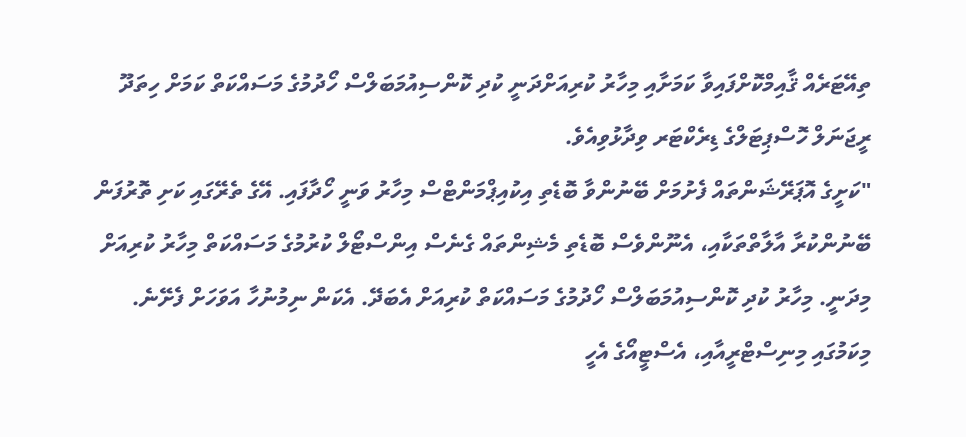ތިއޭޓަރެއް ޤާއިމްކޮށްފައިވާ ކަމަށާއި މިހާރު ކުރިއަށްދަނީ ކުދި ކޮންސިއުމަބަލްސް ހޯދުމުގެ މަސައްކަތް ކަމަށް ހިތަދޫ ރީޖަނަލް ހޮސްޕިޓަލްގެ ޑިރެކްޓަރ ވިދާޅުވިއެވެ.
"ކަށީގެ އޮޕަރޭޝަންތައް ފެށުމަށް ބޭނުންވާ ބޮޑެތި އިކުއިޕްމަންޓްސް މިހާރު ވަނީ ހޯދާފައި. އޭގެ ތެރޭގައި ކަށި ތޮރުފަން ބޭނުންކުރާ އާލާތްތަކާއި، އެނޫންވެސް ބޮޑެތި މެޝިންތައް ގެނެސް އިންސްޓޯލް ކުރުމުގެ މަސައްކަތް މިހާރު ކުރިއަށް މިދަނީ. މިހާރު ކުދި ކޮންސިއުމަބަލްސް ހޯދުމުގެ މަސައްކަތް ކުރިއަށް އެބަދޭ. އެކަން ނިމުނުހާ އަވަހަށް ފެށޭނެ. މިކަމުގައި މިނިސްޓްރީއާއި، އެސްޓީއޯގެ އެހީ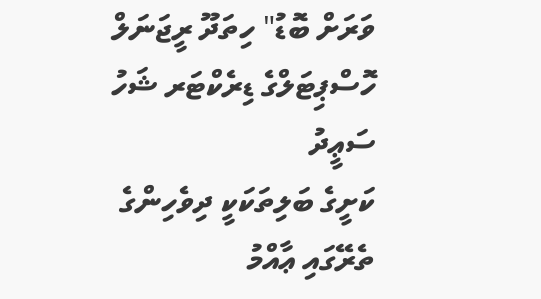ވަރަށް ބޮޑު" ހިތަދޫ ރީޖަނަލް ހޮސްޕިޓަލްގެ ޑިރެކްޓަރ ޝަހު ސަޢީދު
ކަށީގެ ބަލިތަކަކީ ދިވެހިންގެ ތެރޭގައި ޢާއްމު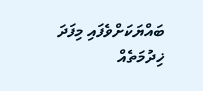ބައްޔަކަށްވެފައި މިފަދަ ޚިދުމަތެއް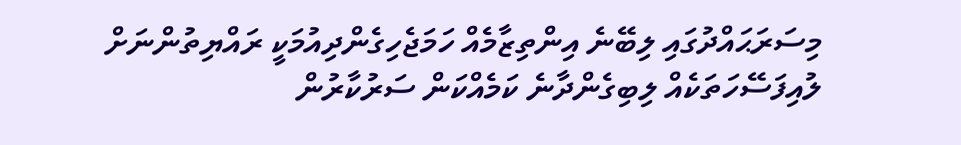މިސަރަޙައްދުގައި ލިބޭނެ އިންތިޒާމެއް ހަމަޖެހިގެންދިއުމަކީ ރައްޔިތުންނަށް ލުއިފަސޭހަތަކެއް ލިބިގެންދާނެ ކަމެއްކަން ސަރުކާރުން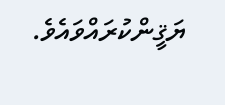ޔަޤީންކުރައްވައެވެ.